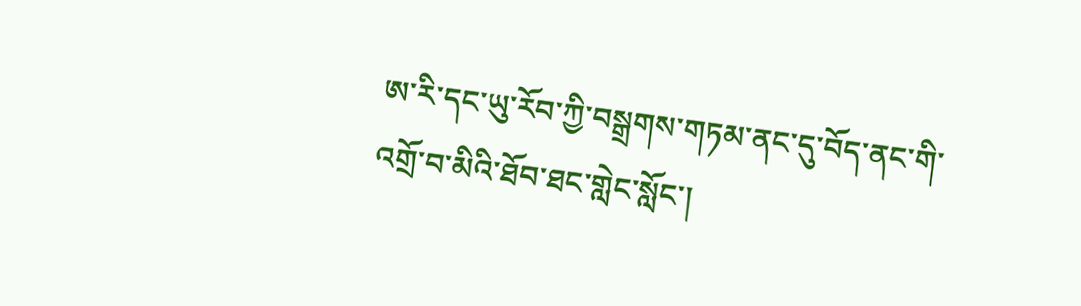ཨ་རི་དང་ཡུ་རོབ་ཀྱི་བསྒྲགས་གཏམ་ནང་དུ་བོད་ནང་གི་འགྲོ་བ་མིའི་ཐོབ་ཐང་གླེང་སློང་།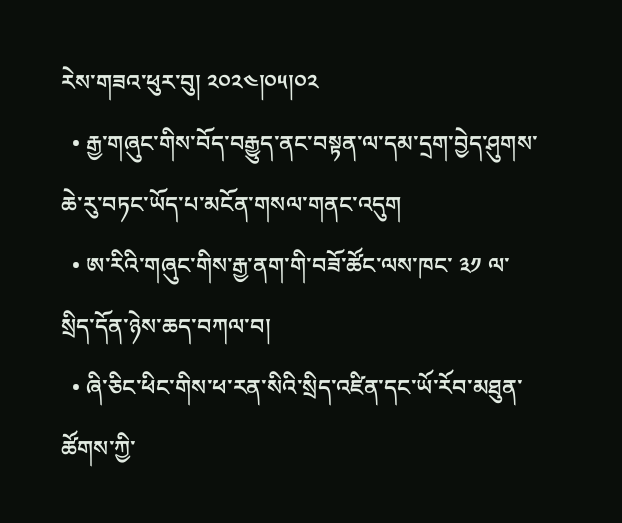རེས་གཟའ་ཕུར་བུ། ༢༠༢༤།༠༥།༠༢
  • རྒྱ་གཞུང་གིས་བོད་བརྒྱུད་ནང་བསྟན་ལ་དམ་དྲག་བྱེད་ཤུགས་ཆེ་རུ་བཏང་ཡོད་པ་མངོན་གསལ་གནང་འདུག
  • ཨ་རིའི་གཞུང་གིས་རྒྱ་ནག་གི་བཟོ་ཚོང་ལས་ཁང་ ༣༡ ལ་སྲིད་དོན་ཉེས་ཆད་བཀལ་བ།
  • ཞི་ཅིང་ཕིང་གིས་ཕ་རན་སིའི་སྲིད་འཛིན་དང་ཡོ་རོབ་མཐུན་ཚོགས་ཀྱི་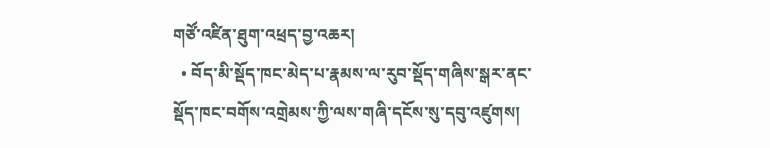གཙོ་འཛིན་ཐུག་འཕྲད་བྱ་འཆར།
  • བོད་མི་སྡོད་ཁང་མེད་པ་རྣམས་ལ་རུབ་སྡོད་གཞིས་སྒར་ནང་སྡོད་ཁང་བགོས་འགྲེམས་ཀྱི་ལས་གཞི་དངོས་སུ་དབུ་འཛུགས།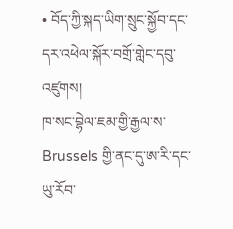• བོད་ཀྱི་སྐད་ཡིག་སྲུང་སྐྱོབ་དང་དར་འཕེལ་སྐོར་བགྲོ་གླེང་དབུ་འཛུགས།
ཁ་སང་བྷེལ་ཇམ་གྱི་རྒྱལ་ས་ Brussels གྱི་ནང་དུ་ཨ་རི་དང་ཡུ་རོབ་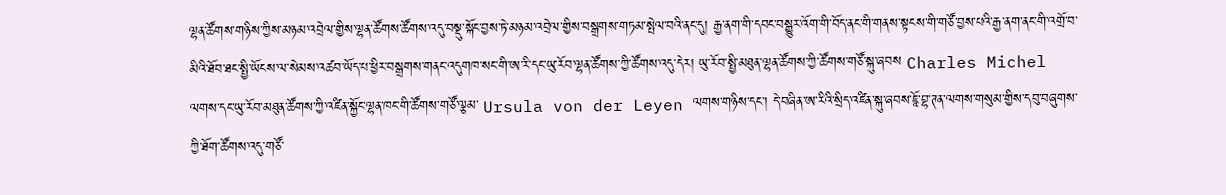ལྷན་ཚོགས་གཉིས་ཀྱིས་མཉམ་འབྲེལ་གྱིས་ལྷན་ཚོགས་ཚོགས་འདུ་བསྡུ་སྐོང་བྱས་ཏེ་མཉམ་འབྲེལ་གྱིས་བསྒྲགས་གཏམ་སྤེལ་བའི་ནང་དུ། རྒྱ་ནག་གི་དབང་བསྒྱུར་འོག་གི་བོད་ནང་གི་གནས་སྟངས་གི་གཙོ་བྱས་པའི་རྒྱ་ནག་ནང་གི་འགྲོ་བ་མིའི་ཐོབ་ཐང་སྤྱི་ཡོངས་ལ་སེམས་འཚབ་ཡོད་པ་ཕྱིར་བསྒྲགས་གནང་འདུགཁ་སང་གི་ཨ་རི་དང་ཡུ་རོབ་ལྷན་ཚོགས་ཀྱི་ཚོགས་འདུ་དེར། ཡུ་རོབ་སྤྱི་མཐུན་ལྷན་ཚོགས་ཀྱི་ཚོགས་གཙོ་སྐུ་ཞབས Charles Michel ལགས་དང་ཡུ་རོབ་མཐུན་ཚོགས་ཀྱི་འཛིན་སྐྱོང་ལྷན་ཁང་གི་ཚོགས་གཙོ་ལྕམ་ Ursula von der Leyen ལགས་གཉིས་དང་། དེ་བཞིན་ཨ་རིའི་སྲིད་འཛིན་སྐུ་ཞབས་ཇཱོ་བྷ་ཊན་ལགས་གསུམ་གྱིས་དབུ་བཞུགས་ཀྱི་ཐོག་ཚོགས་འདུ་གཙོ་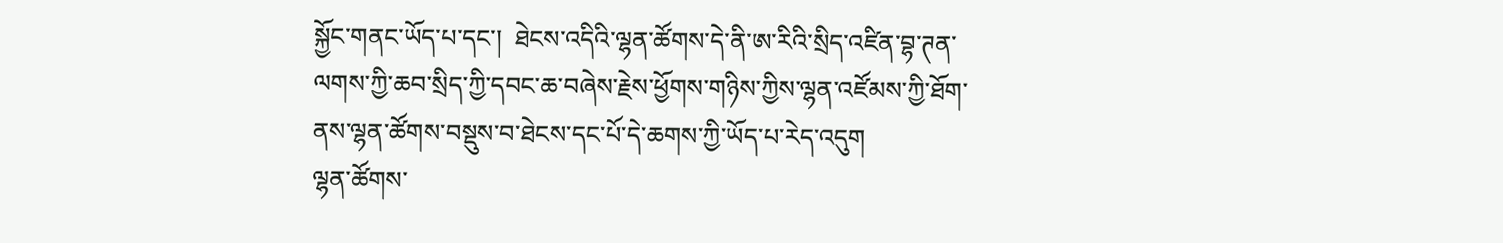སྐྱོང་གནང་ཡོད་པ་དང་།  ཐེངས་འདིའི་ལྷན་ཚོགས་དེ་ནི་ཨ་རིའི་སྲིད་འཛིན་བྷ་ཊན་ལགས་ཀྱི་ཆབ་སྲིད་ཀྱི་དབང་ཆ་བཞེས་རྗེས་ཕྱོགས་གཉིས་ཀྱིས་ལྷན་འཛོམས་ཀྱི་ཐོག་ནས་ལྷན་ཚོགས་བསྡུས་བ་ཐེངས་དང་པོ་དེ་ཆགས་ཀྱི་ཡོད་པ་རེད་འདུག
ལྷན་ཚོགས་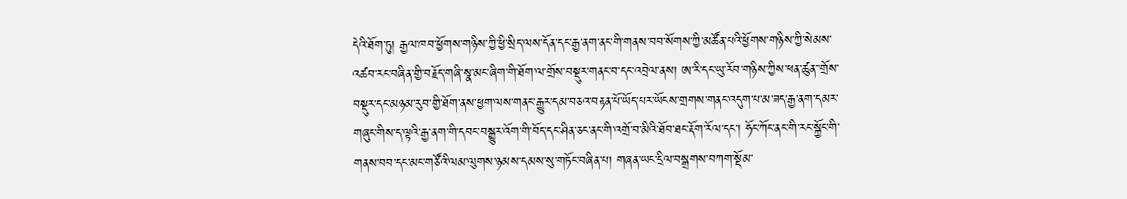དེའི་ཐོག་ཏུ། རྒྱལ་ཁབ་ཕྱོགས་གཉིས་ཀྱི་ཕྱི་སྲིད་ལས་དོན་དང་རྒྱ་ནག་ནང་གི་གནས་བབ་སོགས་ཀྱི་མཚོན་པའི་ཕྱོགས་གཉིས་ཀྱི་སེམས་འཚབ་རང་བཞིན་གྱི་བརྗོད་གཞི་སྣ་མང་ཞིག་གི་ཐོག་ལ་གྲོས་བསྡུར་གནང་བ་དང་འབྲེལ་ནས། ཨ་རི་དང་ཡུ་རོབ་གཉིས་ཀྱིས་ཕན་ཚུན་་གྲོས་བསྡུར་དང་མཉམ་རུབ་གྱི་ཐོག་ནས་ཕྱག་ལས་གནང་རྒྱུར་དམ་བཅའ་བརྟན་པོ་ཡོད་པར་ཡོངས་གྲགས་གནང་འདུག་པ་མ་ཟད་རྒྱ་ནག་དམར་གཞུང་གིས་ད་ལྟའི་རྒྱ་ནག་གི་དབང་བསྒྱུར་འོག་གི་བོད་དང་ཤིན་ཅང་ནང་གི་འགྲོ་བ་མིའི་ཐོབ་ཐང་རྡོག་རོལ་དང་། ཧོང་ཀོང་ནང་གི་རང་སྐྱོང་གི་གནས་བབ་དང་མང་གཙོའི་ལམ་ལུགས་ཉམས་དམས་སུ་གཏོང་བཞིན་པ། གཞན་ཡང་དྲིལ་བསྒྲགས་བཀག་སྡོམ་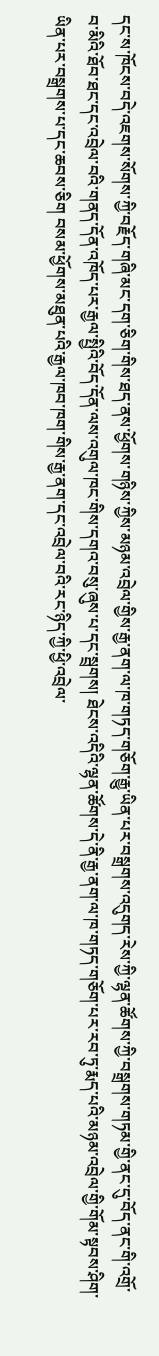དང་ས་ཁོངས་བདེ་འཇགས་སོགས་ཀྱི་བརྗོད་གཞི་མང་དག་ཅིག་གིས་ཐད་ནས་ཕྱོགས་གཉིས་ཀྱིས་མཉམ་འབྲེལ་གྱིས་རྒྱ་ནག་ལ་ཁ་གཏད་གཅོག་རྒྱུ་ཡིན་པར་བསྒྲགས་འདུགད་རེས་ཀྱི་ལྷན་ཚོགས་ཀྱི་བསྒྲགས་གཏམ་གྱི་ནང་དུ་བོད་ནང་གི་འགྲོ་བ་མིའི་ཐོབ་ཐང་དང་འབྲེལ་བའི་གནད་དོན་འཁོད་པར་རྒྱལ་སྤྱིའི་བོད་དོན་ལས་འགུལ་ཁང་གིས་དགའ་བསུ་ཞུས་པ་དང་སྦྲགས། ཐེངས་འདིའི་ལྷན་ཚོགས་དེ་ནི་རྒྱ་ནག་ལ་ཁ་གཏད་གཅོག་པར་རབ་ཏུ་རྨད་པའི་མཉམ་འབྲེལ་གྱི་གོམ་སྟབས་ཤིག་ཡིན་པར་བསྒྲགས་པ་དང་ཆབས་ཅིག བསམ་ཕྱོགས་མཐུན་པའི་རྒྱལ་ཁབ་ཁག་གིས་རྒྱ་ནག་དང་འབྲེལ་བའི་རང་ཉིད་ཀྱི་ཕྱི་འབྲེལ་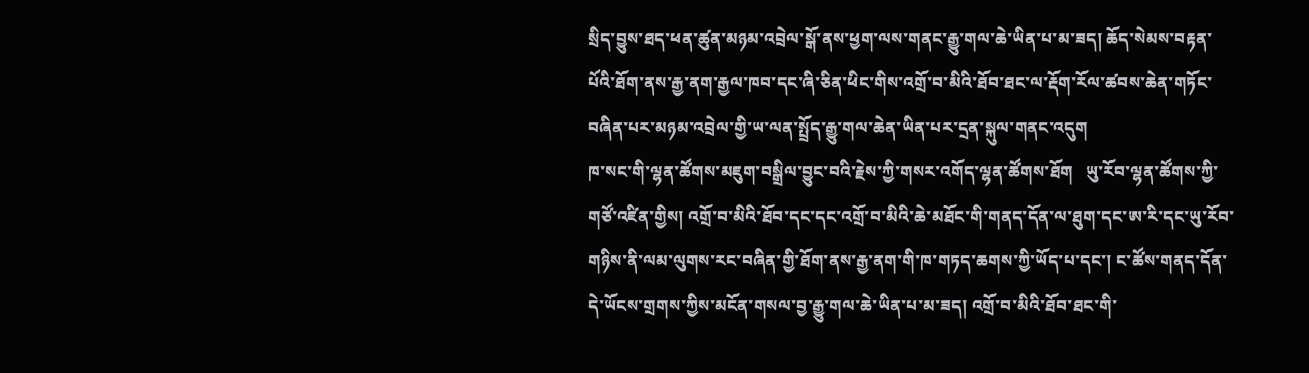སྲིད་བྱུས་ཐད་ཕན་ཚུན་མཉམ་འབྲེལ་སྒོ་ནས་ཕྱག་ལས་གནང་རྒྱུ་གལ་ཆེ་ཡིན་པ་མ་ཟད། ཆོད་སེམས་བརྟན་པོའི་ཐོག་ནས་རྒྱ་ནག་རྒྱལ་ཁབ་དང་ཞི་ཅིན་ཕིང་གིས་འགྲོ་བ་མིའི་ཐོབ་ཐང་ལ་རྡོག་རོལ་ཚབས་ཆེན་གཏོང་བཞིན་པར་མཉམ་འབྲེལ་གྱི་ཡ་ལན་སྤྲོད་རྒྱུ་གལ་ཆེན་ཡིན་པར་དྲན་སྐུལ་གནང་འདུག
ཁ་སང་གི་ལྷན་ཚོགས་མཇུག་བསྒྲིལ་བྱུང་བའི་རྗེས་ཀྱི་གསར་འགོད་ལྷན་ཚོགས་ཐོག   ཡུ་རོབ་ལྷན་ཚོགས་ཀྱི་གཙོ་འཛིན་གྱིས། འགྲོ་བ་མིའི་ཐོབ་དང་དང་འགྲོ་བ་མིའི་ཆེ་མཐོང་གི་གནད་དོན་ལ་ཐུག་དང་ཨ་རི་དང་ཡུ་རོབ་གཉིས་ནི་ལམ་ལུགས་རང་བཞིན་གྱི་ཐོག་ནས་རྒྱ་ནག་གི་ཁ་གཏད་ཆགས་ཀྱི་ཡོད་པ་དང་། ང་ཚོས་གནད་དོན་དེ་ཡོངས་གྲགས་ཀྱིས་མངོན་གསལ་བྱ་རྒྱུ་གལ་ཆེ་ཡིན་པ་མ་ཟད། འགྲོ་བ་མིའི་ཐོབ་ཐང་གི་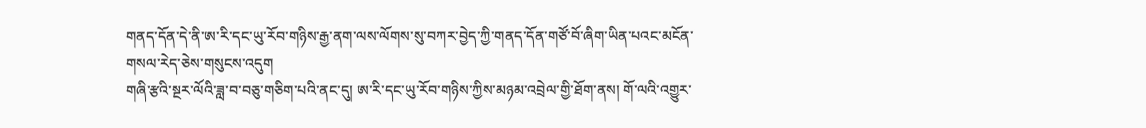གནད་དོན་དེ་ནི་ཨ་རི་དང་ཡུ་རོབ་གཉིས་རྒྱ་ནག་ལས་ལོགས་སུ་བཀར་བྱེད་ཀྱི་གནད་དོན་གཙོ་བོ་ཞིག་ཡིན་པའང་མངོན་གསལ་རེད་ཅེས་གསུངས་འདུག
གཞི་རྩའི་སྔར་ལོའི་ཟླ་བ་བཅུ་གཅིག་པའི་ནང་དུ། ཨ་རི་དང་ཡུ་རོབ་གཉིས་ཀྱིས་མཉམ་འབྲེལ་གྱི་ཐོག་ནས། གོ་ལའི་འགྱུར་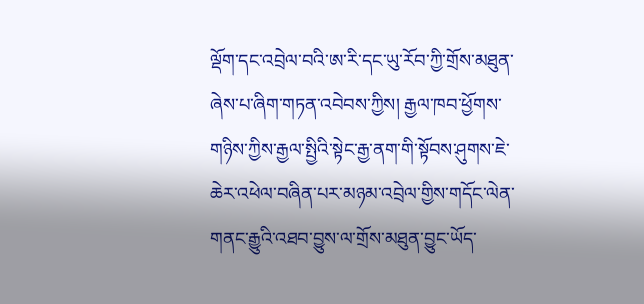ལྡོག་དང་འབྲེལ་བའི་ཨ་རི་དང་ཡུ་རོབ་ཀྱི་གྲོས་མཐུན་ཞེས་པ་ཞིག་གཏན་འབེབས་ཀྱིས། རྒྱལ་ཁབ་ཕྱོགས་གཉིས་ཀྱིས་རྒྱལ་སྤྱིའི་སྟེང་རྒྱ་ནག་གི་སྟོབས་ཤུགས་ཇེ་ཆེར་འཕེལ་བཞིན་པར་མཉམ་འབྲེལ་གྱིས་གདོང་ལེན་གནང་རྒྱུའི་འཐབ་བྱུས་ལ་གྲོས་མཐུན་བྱུང་ཡོད་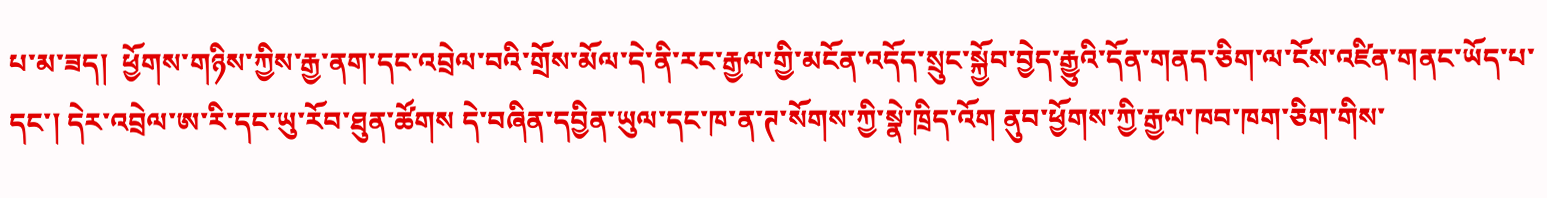པ་མ་ཟད།  ཕྱོགས་གཉིས་ཀྱིས་རྒྱ་ནག་དང་འབྲེལ་བའི་གྲོས་མོལ་དེ་ནི་རང་རྒྱལ་གྱི་མངོན་འདོད་སྲུང་སྐྱོབ་བྱེད་རྒྱུའི་དོན་གནད་ཅིག་ལ་ངོས་འཛིན་གནང་ཡོད་པ་དང་། དེར་འབྲེལ་ཨ་རི་དང་ཡུ་རོབ་ཐུན་ཚོགས དེ་བཞིན་དབྱིན་ཡུལ་དང་ཁ་ན་ཊ་སོགས་ཀྱི་སྣེ་ཁྲིད་འོག ནུབ་ཕྱོགས་ཀྱི་རྒྱལ་ཁབ་ཁག་ཅིག་གིས་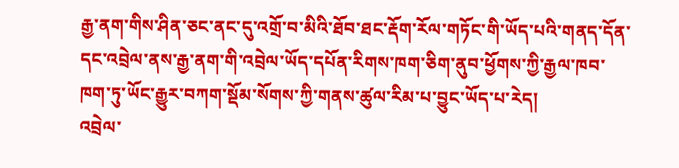རྒྱ་ནག་གིས་ཤིན་ཅང་ནང་དུ་འགྲོ་བ་མིའི་ཐོབ་ཐང་རྡོག་རོལ་གཏོང་གི་ཡོད་པའི་གནད་དོན་དང་འབྲེལ་ནས་རྒྱ་ནག་གི་འབྲེལ་ཡོད་དཔོན་རིགས་ཁག་ཅིག་ནུབ་ཕྱོགས་ཀྱི་རྒྱལ་ཁབ་ཁག་ཏུ་ཡོང་རྒྱུར་བཀག་སྡོམ་སོགས་ཀྱི་གནས་ཚུལ་རིམ་པ་བྱུང་ཡོད་པ་རེད།
འབྲེལ་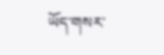ཡོད་གསར་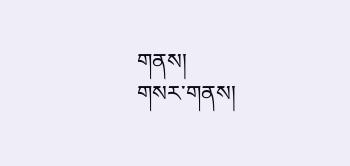གནས།
གསར་གནས།